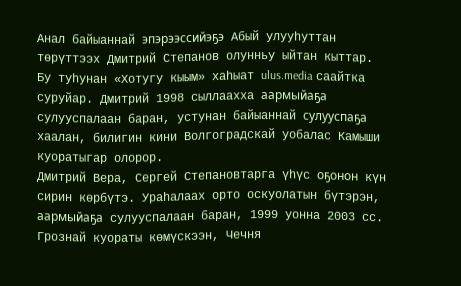Анал байыаннай эпэрээссийэҕэ Абый улууһуттан төрүттээх Дмитрий Степанов олунньу ыйтан кыттар. Бу туһунан «Хотугу кыым» хаһыат ulus.media саайтка суруйар. Дмитрий 1998 сыллаахха аармыйаҕа сулууспалаан баран, устунан байыаннай сулууспаҕа хаалан, билигин кини Волгоградскай уобалас Камыши куоратыгар олорор.
Дмитрий Вера, Сергей Степановтарга үһүс оҕонон күн сирин көрбүтэ. Ураһалаах орто оскуолатын бүтэрэн, аармыйаҕа сулууспалаан баран, 1999 уонна 2003 сс. Грознай куораты көмүскээн, Чечня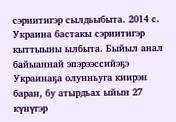сэриитигэр сылдьыбыта. 2014 с. Украина бастакы сэриитигэр кыттыыны ылбыта. Быйыл анал байыаннай эпэрээссийэҕэ Украинаҕа олунньуга киирэн баран, бу атырдьах ыйын 27 күнүгэр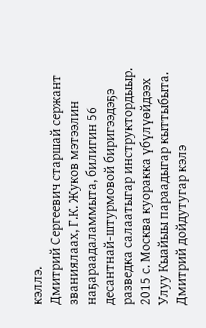кэллэ.
Дмитрий Сергеевич старшай сержант званиялаах, Г.К. Жуков мэтээлин наҕараадаламмыта, билигин 56 десантнай-штурмовой биригээдэҕэ разведка салаатыгар инструктордыыр. 2015 с. Москва куоракка үбүлүөйдээх Улуу Кыайыы параадыгар кыттыбыта.
Дмитрий дойдутугар кэлэ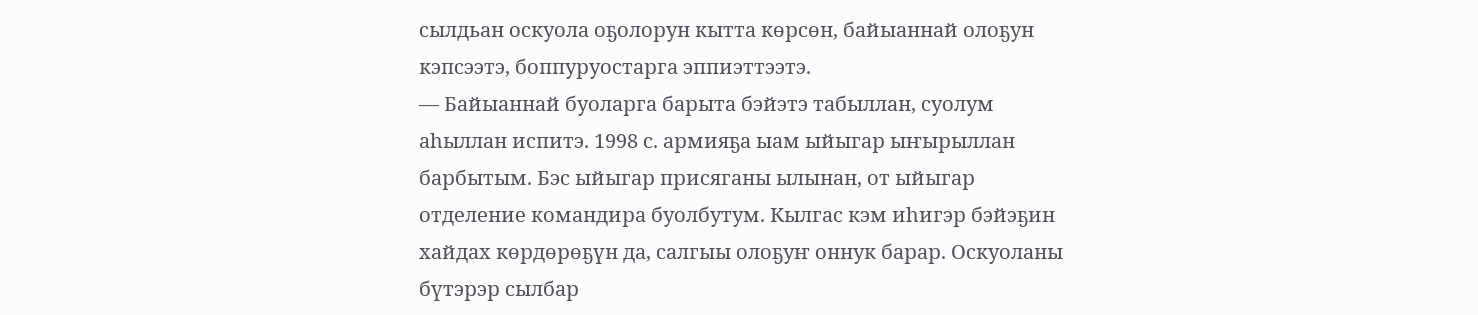сылдьан оскуола оҕолорун кытта көрсөн, байыаннай олоҕун кэпсээтэ, боппуруостарга эппиэттээтэ.
— Байыаннай буоларга барыта бэйэтэ табыллан, суолум аһыллан испитэ. 1998 с. армияҕа ыам ыйыгар ыҥырыллан барбытым. Бэс ыйыгар присяганы ылынан, от ыйыгар отделение командира буолбутум. Кылгас кэм иһигэр бэйэҕин хайдах көрдөрөҕүн да, салгыы олоҕуҥ оннук барар. Оскуоланы бүтэрэр сылбар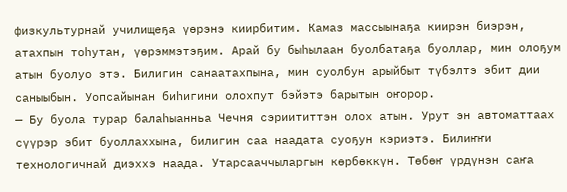физкультурнай училищеҕа үөрэнэ киирбитим. Камаз массыынаҕа киирэн биэрэн, атахпын тоһутан, үөрэммэтэҕим. Арай бу быһылаан буолбатаҕа буоллар, мин олоҕум атын буолуо этэ. Билигин санаатахпына, мин суолбун арыйбыт түбэлтэ эбит дии саныыбын. Уопсайынан биһигини олохпут бэйэтэ барытын оҥорор.
— Бу буола турар балаһыанньа Чечня сэриититтэн олох атын. Урут эн автоматтаах сүүрэр эбит буоллаххына, билигин саа наадата суоҕун кэриэтэ. Билиҥҥи технологичнай диэххэ наада. Утарсааччыларгын көрбөккүн. Төбөҥ үрдүнэн саҥа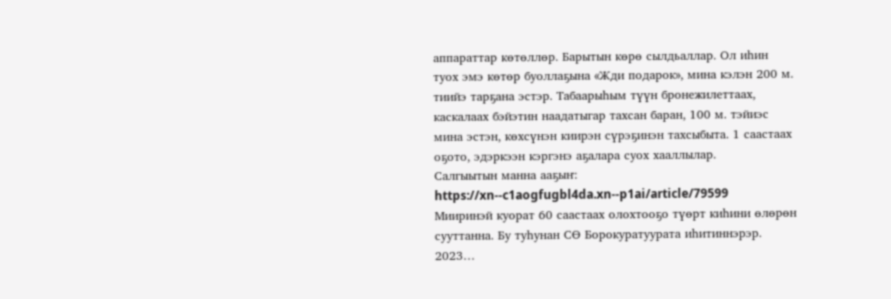аппараттар көтөллөр. Барытын көрө сылдьаллар. Ол иһин туох эмэ көтөр буоллаҕына «Жди подарок», мина кэлэн 200 м. тиийэ тарҕана эстэр. Табаарыһым түүн бронежилеттаах, каскалаах бэйэтин наадатыгар тахсан баран, 100 м. тэйиэс мина эстэн, көхсүнэн киирэн сүрэҕинэн тахсыбыта. 1 саастаах оҕото, эдэркээн кэргэнэ аҕалара суох хааллылар.
Салгыытын манна ааҕыҥ: https://xn--c1aogfugbl4da.xn--p1ai/article/79599
Мииринэй куорат 60 саастаах олохтооҕо түөрт киһини өлөрөн сууттанна. Бу туһунан СӨ Борокуратуурата иһитиннэрэр. 2023…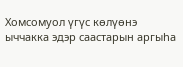Хомсомуол үгүс көлүөнэ ыччакка эдэр саастарын аргыһа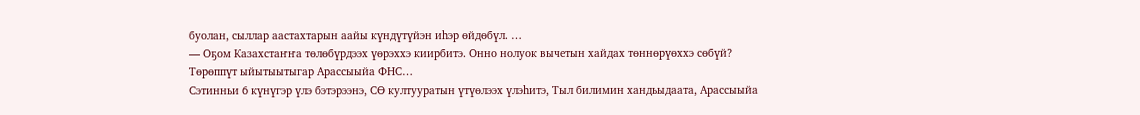буолан, сыллар аастахтарын аайы күндүтүйэн иһэр өйдөбүл. …
— Оҕом Казахстаҥҥа төлөбүрдээх үөрэххэ киирбитэ. Онно нолуок вычетын хайдах төннөрүөххэ сөбүй? Төрөппүт ыйытыытыгар Арассыыйа ФНС…
Сэтинньи 6 күнүгэр үлэ бэтэрээнэ, СӨ култууратын үтүөлээх үлэһитэ, Тыл билимин хандьыдаата, Арассыыйа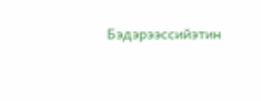Бэдэрээссийэтин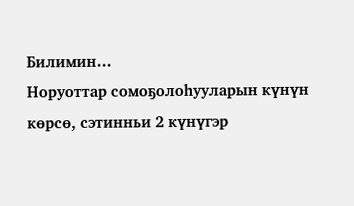Билимин…
Норуоттар сомоҕолоһууларын күнүн көрсө, сэтинньи 2 күнүгэр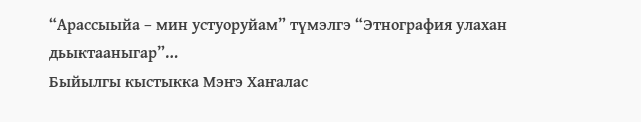“Арассыыйа – мин устуоруйам” түмэлгэ “Этнография улахан дьыктааныгар”…
Быйылгы кыстыкка Мэҥэ Хаҥалас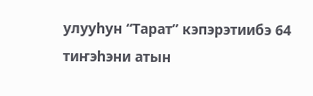улууһун “Тарат” кэпэрэтиибэ 64 тиҥэһэни атын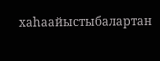хаһаайыстыбалартан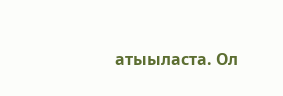атыыласта. Ол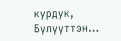курдук, Бүлүүттэн…